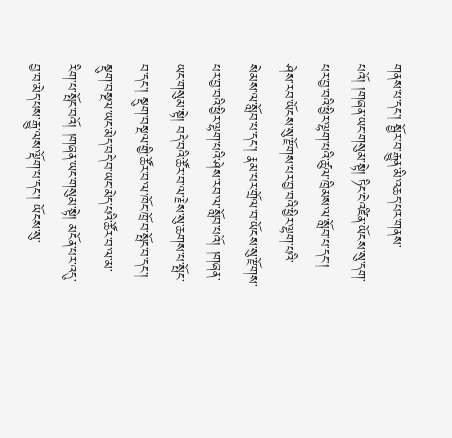གནས་པ་དང་། སྦྱོར་བ་རྒྱུན་མི་འཆད་པར་གནས་པའོ། །གཞན་ཡང་གསུམ་སྟེ། ཏིང་ངེ་འཛིན་ཡོངས་སུ་དག་པར་བྱ་བའི་ཕྱིར་ལྷག་པའི་ཚུལ་ཁྲིམས་ལ་སློབ་པ་དང་། ཤེས་རབ་ཡོངས་སུ་རྫོགས་པར་བྱ་བའི་ཕྱིར་ལྷག་པའི་སེམས་ལ་སློབ་པ་དང་། རྣམ་པར་གྲོལ་བ་ཡོངས་སུ་རྫོགས་པར་བྱ་བའི་ཕྱིར་ལྷག་པའི་ཤེས་རབ་ལ་སློབ་པའོ། །གཞན་ཡང་གསུམ་སྟེ། བདེ་བའི་ཚོར་བ་ལ་རྗེས་སུ་ཆགས་པ་སྤོང་བ་དང་། སྡུག་བསྔལ་གྱི་ཚོར་བ་ལ་ཁོང་ཁྲོ་བ་སྤོང་བ་དང་། སྡུག་བསྔལ་ཡང་མེད་བདེ་བ་ཡང་མེད་པའི་ཚོར་བ་ལ་མ་རིག་པ་སྤོང་བའོ། །གཞན་ཡང་གསུམ་སྟེ། མངོན་པར་འདུ་བྱ་བ་མེད་པས་རྒྱུ་ལས་ལྡོག་པ་དང་། ཡོངས་སུ་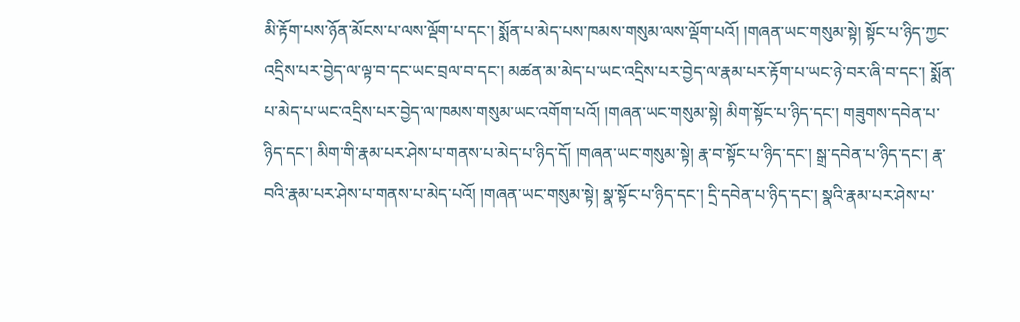མི་རྟོག་པས་ཉོན་མོངས་པ་ལས་ལྡོག་པ་དང་། སྨོན་པ་མེད་པས་ཁམས་གསུམ་ལས་ལྡོག་པའོ། །གཞན་ཡང་གསུམ་སྟེ། སྟོང་པ་ཉིད་ཀྱང་འདྲིས་པར་བྱེད་ལ་ལྟ་བ་དང་ཡང་བྲལ་བ་དང་། མཚན་མ་མེད་པ་ཡང་འདྲིས་པར་བྱེད་ལ་རྣམ་པར་རྟོག་པ་ཡང་ཉེ་བར་ཞི་བ་དང་། སྨོན་པ་མེད་པ་ཡང་འདྲིས་པར་བྱེད་ལ་ཁམས་གསུམ་ཡང་འགོག་པའོ། །གཞན་ཡང་གསུམ་སྟེ། མིག་སྟོང་པ་ཉིད་དང་། གཟུགས་དབེན་པ་ཉིད་དང་། མིག་གི་རྣམ་པར་ཤེས་པ་གནས་པ་མེད་པ་ཉིད་དོ། །གཞན་ཡང་གསུམ་སྟེ། རྣ་བ་སྟོང་པ་ཉིད་དང་། སྒྲ་དབེན་པ་ཉིད་དང་། རྣ་བའི་རྣམ་པར་ཤེས་པ་གནས་པ་མེད་པའོ། །གཞན་ཡང་གསུམ་སྟེ། སྣ་སྟོང་པ་ཉིད་དང་། དྲི་དབེན་པ་ཉིད་དང་། སྣའི་རྣམ་པར་ཤེས་པ་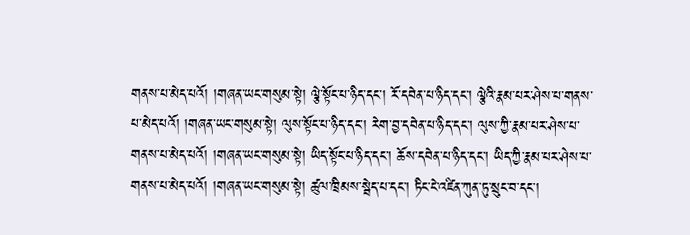གནས་པ་མེད་པའོ། །གཞན་ཡང་གསུམ་སྟེ། ལྕེ་སྟོང་པ་ཉིད་དང་། རོ་དབེན་པ་ཉིད་དང་། ལྕེའི་རྣམ་པར་ཤེས་པ་གནས་པ་མེད་པའོ། །གཞན་ཡང་གསུམ་སྟེ། ལུས་སྟོང་པ་ཉིད་དང་། རེག་བྱ་དབེན་པ་ཉིད་དང་། ལུས་ཀྱི་རྣམ་པར་ཤེས་པ་གནས་པ་མེད་པའོ། །གཞན་ཡང་གསུམ་སྟེ། ཡིད་སྟོང་པ་ཉིད་དང་། ཆོས་དབེན་པ་ཉིད་དང་། ཡིད་ཀྱི་རྣམ་པར་ཤེས་པ་གནས་པ་མེད་པའོ། །གཞན་ཡང་གསུམ་སྟེ། ཚུལ་ཁྲིམས་སྦེད་པ་དང་། ཏིང་ངེ་འཛིན་ཀུན་ཏུ་སྲུང་བ་དང་།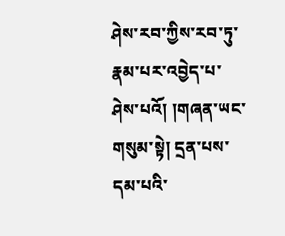ཤེས་རབ་ཀྱིས་རབ་ཏུ་རྣམ་པར་འབྱེད་པ་ཤེས་པའོ། །གཞན་ཡང་གསུམ་སྟེ། དྲན་པས་དམ་པའི་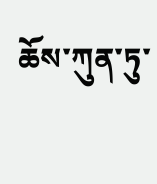ཆོས་ཀུན་ཏུ་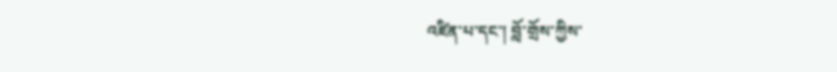འཛིན་པ་དང་། བློ་གྲོས་ཀྱིས་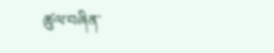ཚུལ་བཞིན་